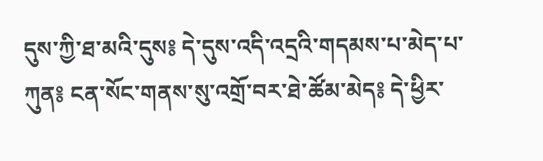དུས་ཀྱི་ཐ་མའི་དུས༔ དེ་དུས་འདི་འདྲའི་གདམས་པ་མེད་པ་ཀུན༔ ངན་སོང་གནས་སུ་འགྲོ་བར་ཐེ་ཚོམ་མེད༔ དེ་ཕྱིར་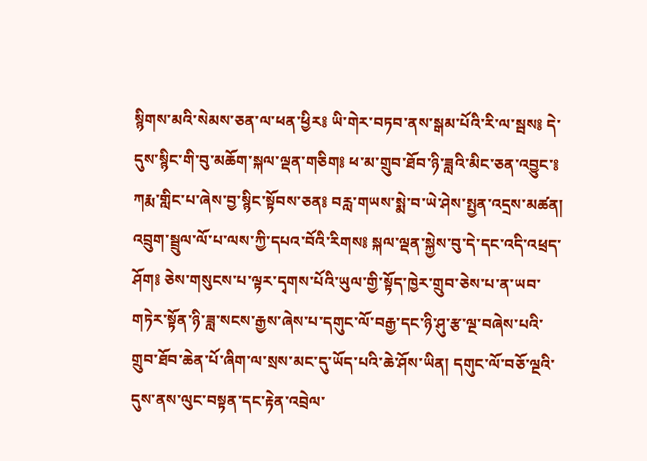སྙིགས་མའི་སེམས་ཅན་ལ་ཕན་ཕྱིར༔ ཡི་གེར་བཏབ་ནས་སྒམ་པོའི་རི་ལ་སྦས༔ དེ་དུས་སྙིང་གི་བུ་མཆོག་སྐལ་ལྡན་གཅིག༔ ཕ་མ་གྲུབ་ཐོབ་ཉི་ཟླའི་མིང་ཅན་འབྱུང་༔ ཀརྨ་གླིང་པ་ཞེས་བྱ་སྙིང་སྟོབས་ཅན༔ བརླ་གཡས་སྨེ་བ་ཡེ་ཤེས་སྤྱན་འདྲས་མཚན། འབྲུག་སྦྲུལ་ལོ་པ་ལས་ཀྱི་དཔའ་བོའི་རིགས༔ སྐལ་ལྡན་སྐྱེས་བུ་དེ་དང་འདི་འཕྲད་ཤོག༔ ཅེས་གསུངས་པ་ལྟར་དྭགས་པོའི་ཡུལ་གྱི་སྟོད་ཁྱེར་གྲུབ་ཅེས་པ་ན་ཡབ་གཏེར་སྟོན་ཉི་ཟླ་སངས་རྒྱས་ཞེས་པ་དགུང་ལོ་བརྒྱ་དང་ཉི་ཤུ་རྩ་ལྔ་བཞེས་པའི་གྲུབ་ཐོབ་ཆེན་པོ་ཞིག་ལ་སྲས་མང་དུ་ཡོད་པའི་ཆེ་ཤོས་ཡིན། དགུང་ལོ་བཅོ་ལྔའི་དུས་ནས་ལུང་བསྟན་དང་རྟེན་འབྲེལ་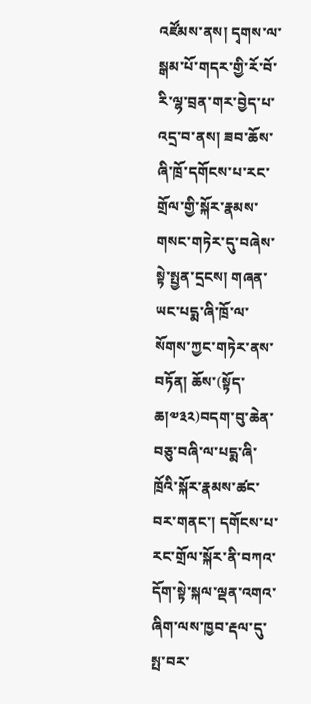འཛོམས་ནས། དྭགས་ལ་སྒམ་པོ་གདར་གྱི་རོ་བོ་རི་ལྷ་བྲན་གར་བྱེད་པ་འདྲ་བ་ནས། ཟབ་ཆོས་ཞི་ཁྲོ་དགོངས་པ་རང་གྲོལ་གྱི་སྐོར་རྣམས་གསང་གཏེར་དུ་བཞེས་སྟེ་སྤྱན་དྲངས། གཞན་ཡང་པདྨ་ཞི་ཁྲོ་ལ་སོགས་ཀྱང་གཏེར་ནས་བཏོན། ཆོས་(སྟོད་ཆ།༧༣༢)བདག་བུ་ཆེན་བཅུ་བཞི་ལ་པདྨ་ཞི་ཁྲོའི་སྐོར་རྣམས་ཚང་བར་གནང་། དགོངས་པ་རང་གྲོལ་སྐོར་ནི་བཀའ་དོག་སྟེ་སྐལ་ལྡན་འགའ་ཞིག་ལས་ཁྱབ་རྡལ་དུ་སྤ་བར་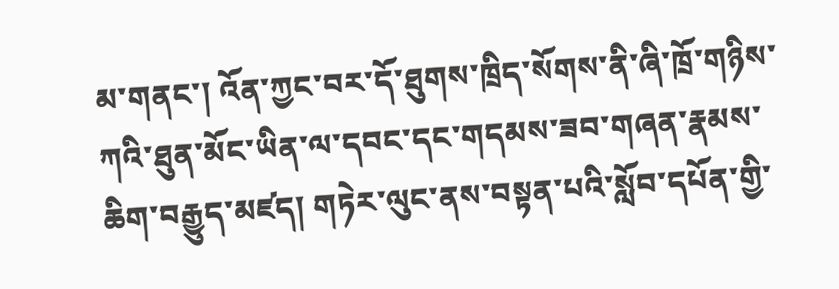མ་གནང་། འོན་ཀྱང་བར་དོ་ཐུགས་ཁྲིད་སོགས་ནི་ཞི་ཁྲོ་གཉིས་ཀའི་ཐུན་མོང་ཡིན་ལ་དབང་དང་གདམས་ཟབ་གཞན་རྣམས་ཆིག་བརྒྱུད་མཛད། གཏེར་ལུང་ནས་བསྟན་པའི་སློབ་དཔོན་གྱི་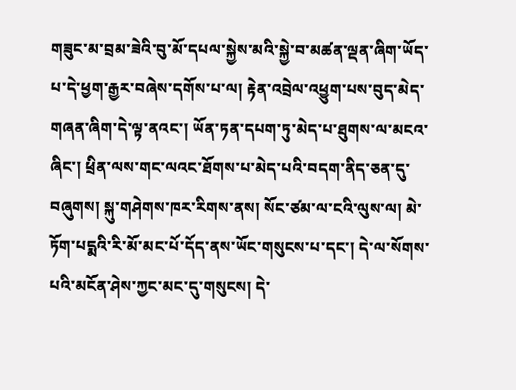གཟུང་མ་བྲམ་ཟེའི་བུ་མོ་དཔལ་སྐྱེས་མའི་སྐྱེ་བ་མཚན་ལྡན་ཞིག་ཡོད་པ་དེ་ཕྱག་རྒྱར་བཞེས་དགོས་པ་ལ། རྟེན་འབྲེལ་འཕྱུག་པས་བུད་མེད་གཞན་ཞིག་དེ་ལྟ་ནའང་། ཡོན་ཏན་དཔག་ཏུ་མེད་པ་ཐུགས་ལ་མངའ་ཞིང་། ཕྲིན་ལས་གང་ལའང་ཐོགས་པ་མེད་པའི་བདག་ནིད་ཅན་དུ་བཞུགས། སྐུ་གཤེགས་ཁར་རིགས་ནས། སོང་ཙམ་ལ་ངའི་ལུས་ལ། མེ་ཏོག་པདྨའི་རི་མོ་མང་པོ་དོད་ནས་ཡོང་གསུངས་པ་དང་། དེ་ལ་སོགས་པའི་མངོན་ཤེས་ཀྱང་མང་དུ་གསུངས། དེ་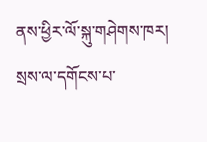ནས་ཕྱིར་ལོ་སྐུ་གཤེགས་ཁར། སྲས་ལ་དགོངས་པ་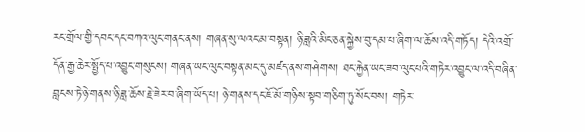རང་གྲོལ་གྱི་དབང་དང་བཀའ་ལུང་གནང་ནས། གཞན་སུ་ལའང་མ་བསྟན། ཉི་ཟླའི་མིང་ཅན་སྐྱེས་བུ་དམ་པ་ཞིག་ལ་ཆོས་འདི་གཏོད། དེའི་འགྲོ་དོན་རྒྱ་ཆེར་སྤྱོད་པ་འབྱུང་གསུངས། གཞན་ཡང་ལུང་བསྟན་མང་དུ་མཛད་ནས་གཤེགས། ཐང་རྐྱེན་ཡང་ཟབ་ལུང་པའི་གཏེར་འབྱུང་ལ་འདི་བཞིན་བླངས་ཏེ་ཉེ་གནས་ཉི་ཟླ་ཆོས་རྗེ་ཟེར་བ་ཞིག་ཡོད་པ། ཉེ་གནས་དང་ཇོ་མོ་གཉིས་སྟབ་གཅིག་ཏུ་སོང་བས། གཏེར་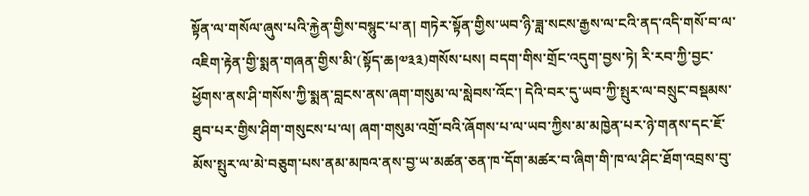སྟོན་ལ་གསོལ་ཞུས་པའི་རྐྱེན་གྱིས་བསྙུང་པ་ན། གཏེར་སྟོན་གྱིས་ཡབ་ཉི་ཟླ་སངས་རྒྱས་ལ་ངའི་ནད་འདི་གསོ་བ་ལ་འཇིག་རྟེན་གྱི་སྨན་གཞན་གྱིས་མི་(སྟོད་ཆ།༧༣༣)གསོས་པས། བདག་གིས་གྲོང་འདུག་བྱས་ཏེ། རི་རབ་ཀྱི་བྱང་ཕྱོགས་ནས་ཤི་གསོས་ཀྱི་སྨན་བླངས་ནས་ཞག་གསུམ་ལ་སླེབས་འོང་། དེའི་བར་དུ་ཡབ་ཀྱི་སྤུར་ལ་བསྲུང་བསྡམས་ཐུབ་པར་གྱིས་ཤིག་གསུངས་པ་ལ། ཞག་གསུམ་འགྲོ་བའི་ཞོགས་པ་ལ་ཡབ་ཀྱིས་མ་མཁྱེན་པར་ཉེ་གནས་དང་ཇོ་མོས་སྤུར་ལ་མེ་བཅུག་པས་ནམ་མཁའ་ནས་བྱ་ཡ་མཚན་ཅན་ཁ་དོག་མཚར་བ་ཞིག་གི་ཁ་ལ་ཤིང་ཐོག་འབྲས་བུ་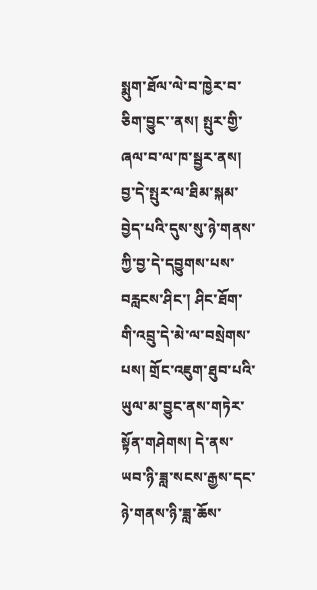སྨུག་ཐོལ་ལེ་བ་ཁྱེར་བ་ཅིག་བྱུང་་ནས། སྤུར་གྱི་ཞལ་བ་ལ་ཁ་སྦྱར་ནས། བྱ་དེ་སྤུར་ལ་ཐིམ་སྐམ་བྱེད་པའི་དུས་སུ་ཉེ་གནས་ཀྱི་བྱ་དེ་དབྱུགས་པས་བརླངས་ཤིང་། ཤིང་ཐོག་གི་འབྲུ་དེ་མེ་ལ་བསྲེགས་པས། གྲོང་འཇུག་ཐུབ་པའི་ཡུལ་མ་བྱུང་ནས་གཏེར་སྟོན་གཤེགས། དེ་ནས་ཡབ་ཉི་ཟླ་སངས་རྒྱས་དང་ཉེ་གནས་ཉི་ཟླ་ཆོས་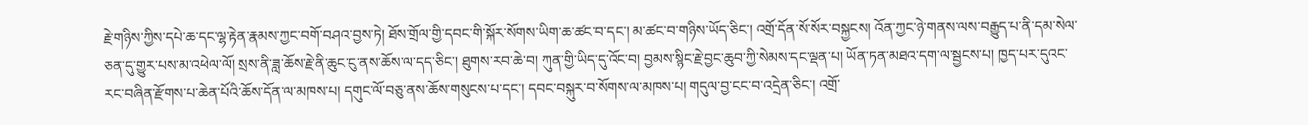རྗེ་གཉིས་ཀྱིས་དཔེ་ཆ་དང་ལྷ་རྟེན་རྣམས་ཀྱང་བགོ་བཤའ་བྱས་ཏེ། ཐོས་གྲོལ་གྱི་དབང་གི་སྐོར་སོགས་ཡིག་ཆ་ཚང་བ་དང་། མ་ཚང་བ་གཉིས་ཡོད་ཅིང་། འགྲོ་དོན་སོ་སོར་བསྐྱངས། འོན་ཀྱང་ཉེ་གནས་ལས་བརྒྱུད་པ་ནི་དམ་སེལ་ཅན་དུ་གྱུར་པས་མ་འཕེལ་ལོ། སྲས་ནི་ཟླ་ཆོས་རྗེ་ནི་ཆུང་ངུ་ནས་ཆོས་ལ་དད་ཅིང་། ཐུགས་རབ་ཆེ་བ། ཀུན་གྱི་ཡིད་དུ་འོང་བ། བྱམས་སྙིང་རྗེ་བྱང་ཆུབ་ཀྱི་སེམས་དང་ལྡན་པ། ཡོན་ཏན་མཐའ་དག་ལ་སྦྱངས་པ། ཁྱད་པར་དུའང་རང་བཞིན་རྫོགས་པ་ཆེན་པོའི་ཆོས་དོན་ལ་མཁས་པ། དགུང་ལོ་བཅུ་ནས་ཆོས་གསུངས་པ་དང་། དབང་བསྐུར་བ་སོགས་ལ་མཁས་པ། གདུལ་བྱ་ངང་བ་འདྲེན་ཅིང་། འགྲོ་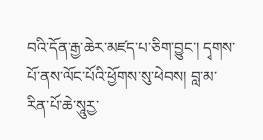བའི་དོན་རྒྱ་ཆེར་མཛད་པ་ཅིག་བྱུང་། དྭགས་པོ་ནས་ལོང་པོའི་ཕྱོགས་སུ་ཕེབས། བླ་མ་རིན་པོ་ཆེ་སཱུརྱ་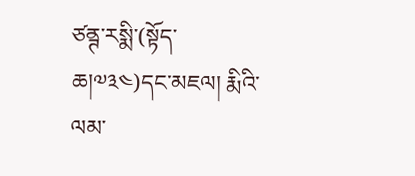ཙནྚ་རསྨི་(སྟོད་ཆ།༧༣༤)དང་མཇལ། རྨིའི་ལམ་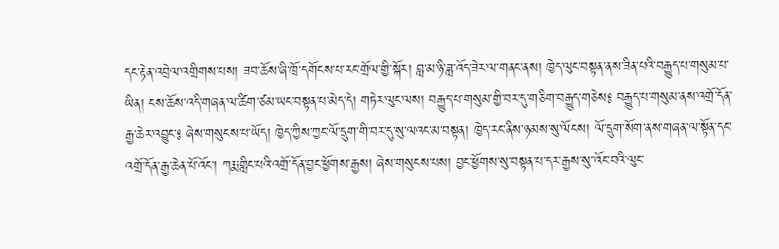དང་རྟེན་འབྲེལ་འགྲིགས་པས། ཟབ་ཆོས་ཞི་ཁྲོ་དགོངས་པ་རང་གྲོལ་གྱི་སྐོར། བླ་མ་ཉི་ཟླ་འོད་ཟེར་ལ་གནང་ནས། ཁྱེད་ལུང་བསྟན་ནས་ཟིན་པའི་བརྒྱུད་པ་གསུམ་པ་ཡིན། ངས་ཆོས་འདི་གཞན་ལ་ཚིག་ཙམ་ཡང་བསྟན་པ་མེད་དེ། གཏེར་ལུང་ལས། བརྒྱུད་པ་གསུམ་གྱི་བར་དུ་གཅིག་བརྒྱུད་གཅེས༔ བརྒྱུད་པ་གསུམ་ནས་འགྲོ་དོན་རྒྱ་ཆེར་འབྱུང་༔ ཞེས་གསུངས་པ་ཡོད། ཁྱེད་ཀྱིས་ཀྱང་ལོ་དྲུག་གི་བར་དུ་སུ་ལའང་མ་བསྟན། ཁྱེད་རང་ནིས་ཉམས་སུ་ལོངས། ལོ་དྲུག་སོག་ནས་གཞན་ལ་སྟོན་དང་འགྲོ་དོན་རྒྱ་ཆེན་པོ་འོང་། ཀརྨ་གླིང་པའི་འགྲོ་དོན་བྱང་ཕྱོགས་རྒྱས། ཞེས་གསུངས་པས། བྱང་ཕྱོགས་སུ་བསྟན་པ་དར་རྒྱས་སུ་་འོང་བའི་ལུང་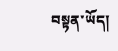བསྟན་ཡོད།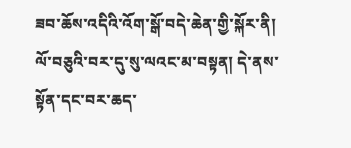ཟབ་ཆོས་འདིའི་འོག་སྒོ་བདེ་ཆེན་གྱི་སྐོར་ནི། ལོ་བཅུའི་བར་དུ་སུ་ལའང་མ་བསྟན། དེ་ནས་སྟོན་དང་བར་ཆད་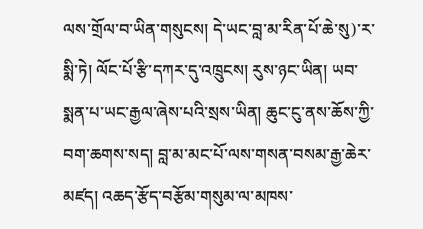ལས་གྲོལ་བ་ཡིན་གསུངས། དེ་ཡང་བླ་མ་རིན་པོ་ཆེ་སུ)་ར་སྨི་ཏེ། ལོང་པོ་རྩི་དཀར་དུ་འཁྲུངས། རུས་ཉང་ཡིན། ཡབ་སྨན་པ་ཡང་རྒྱལ་ཞེས་པའི་སྲས་ཡིན། ཆུང་ངུ་ནས་ཆོས་ཀྱི་བག་ཆགས་སད། བླ་མ་མང་པོ་ལས་གསན་བསམ་རྒྱ་ཆེར་མཛད། འཆད་རྩོད་བརྩོམ་གསུམ་ལ་མཁས་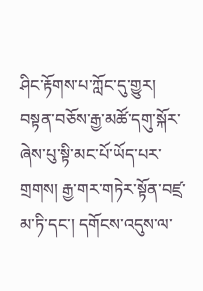ཤིང་རྟོགས་པ་ཀློང་དུ་གྱུར། བསྟན་བཅོས་རྒྱ་མཚོ་དགུ་སྐོར་ཞེས་པུ་སྟི་མང་པོ་ཡོད་པར་གྲགས། རྒྱ་གར་གཏེར་སྟོན་བཛྲ་མ་ཏི་དང་། དགོངས་འདུས་ལ་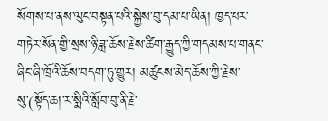སོགས་པ་ནས་ལུང་བསྟན་པའི་སྐྱེས་བུ་དམ་པ་ཡིན། ཁྱད་པར་གཏེར་སོན་གྱི་སྲས་ཉི་ཟླ་ཆོས་རྗེས་ཚིག་རྒྱུད་ཀྱི་གདམས་པ་གནང་ཞིང་ཞི་ཁྲོའི་ཆོས་བདག་ཏུ་གྱུར། མཚུངས་མེད་ཆོས་ཀྱི་རྗེས་སུ་(སྟོད་ཆ།་ར་སྨིའི་སློབ་བུ་ནི་རྗེ་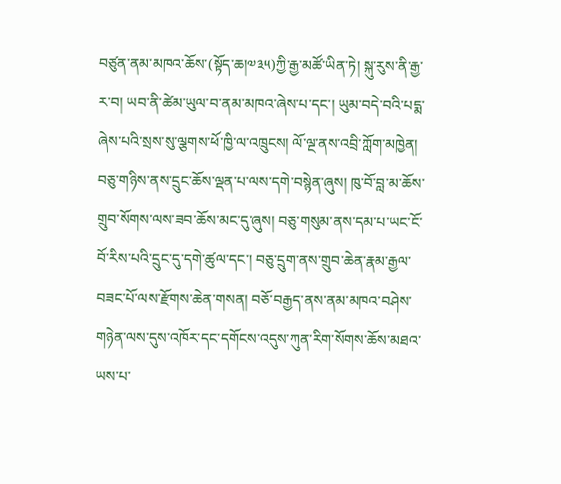བཙུན་ནམ་མཁའ་ཆོས་(སྟོད་ཆ།༧༣༥)ཀྱི་རྒྱ་མཚོ་ཡིན་ཏེ། སྐུ་རུས་ནི་རྒྱ་ར་བ། ཡབ་ནི་ཚེམ་ཡུལ་བ་ནམ་མཁའ་ཞེས་པ་དང་། ཡུམ་བདེ་བའི་པདྨ་ཞེས་པའི་སྲས་སུ་ལྕགས་ཕོ་ཁྱི་ལ་འཁྲུངས། ལོ་ལྔ་ནས་འབྲི་ཀློག་མཁྱེན། བཅུ་གཉིས་ནས་དྲུང་ཆོས་ལྡན་པ་ལས་དགེ་བསྙེན་ཞུས། ཁུ་བོ་བླ་མ་ཆོས་གྲུབ་སོགས་ལས་ཟབ་ཆོས་མང་དུ་ཞུས། བཅུ་གསུམ་ནས་དམ་པ་ཡང་ངོ་བོ་རིས་པའི་དྲུང་དུ་དགེ་ཚུལ་དང་། བཅུ་དྲུག་ནས་གྲུབ་ཆེན་རྣམ་རྒྱལ་བཟང་པོ་ལས་རྫོགས་ཆེན་གསན། བཅོ་བརྒྱད་ནས་ནམ་མཁའ་བཤེས་གཉེན་ལས་དུས་འཁོར་དང་དགོངས་འདུས་ཀུན་རིག་སོགས་ཆོས་མཐའ་ཡས་པ་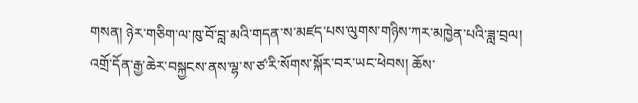གསན། ཉེར་གཅིག་ལ་ཁུ་བོ་བླ་མའི་གདན་ས་མཛད་པས་ལུགས་གཉིས་ཀར་མཁྱེན་པའི་ཟླ་བྲལ། འགྲོ་དོན་རྒྱ་ཆེར་བསྐྱངས་ནས་ལྷ་ས་ཙ་རི་སོགས་སྐོར་བར་ཡང་ཕེབས། ཆོས་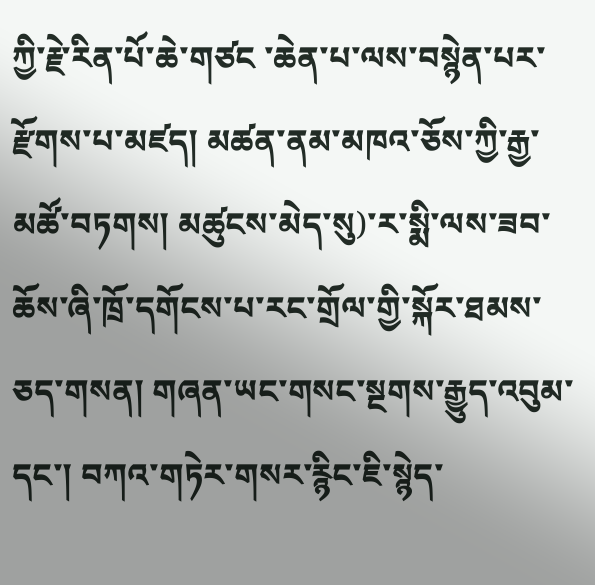ཀྱི་རྗེ་རིན་པོ་ཆེ་གཙང ་ཆེན་པ་ལས་བསྙེན་པར་རྫོགས་པ་མཛད། མཚན་ནམ་མཁའ་ཅོས་ཀྱི་རྒྱ་མཚོ་བཏགས། མཚུངས་མེད་སུ)་ར་སྨི་ལས་ཟབ་ཆོས་ཞི་ཁྲོ་དགོངས་པ་རང་གྲོལ་གྱི་སྐོར་ཐམས་ཅད་གསན། གཞན་ཡང་གསང་སྔགས་རྒྱུད་འབུམ་དང་། བཀའ་གཏེར་གསར་རྙིང་ཇི་སྙེད་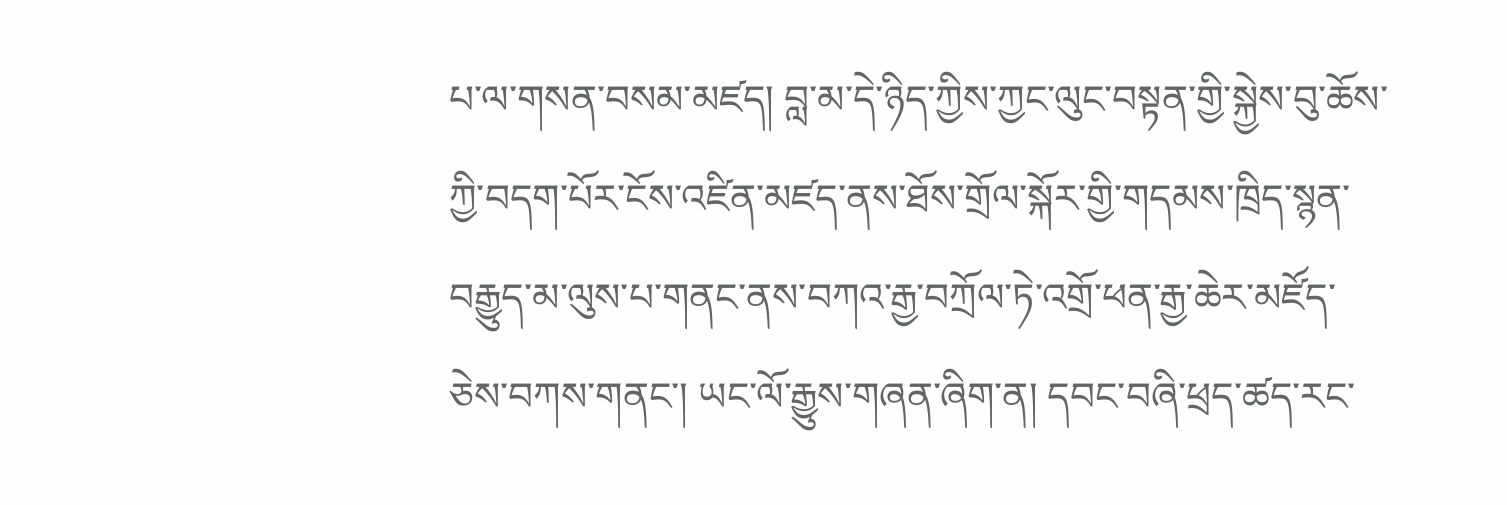པ་ལ་གསན་བསམ་མཛད། བླ་མ་དེ་ཉིད་ཀྱིས་ཀྱང་ལུང་བསྟན་གྱི་སྐྱེས་བུ་ཆོས་ཀྱི་བདག་པོར་ངོས་འཛིན་མཛད་ནས་ཐོས་གྲོལ་སྐོར་གྱི་གདམས་ཁྲིད་སྙན་བརྒྱུད་མ་ལུས་པ་གནང་ནས་བཀའ་རྒྱ་བཀྲོལ་ཏེ་འགྲོ་ཕན་རྒྱ་ཆེར་མཛོད་ཅེས་བཀས་གནང་། ཡང་ལོ་རྒྱུས་གཞན་ཞིག་ན། དབང་བཞི་ཕྲད་ཚད་རང་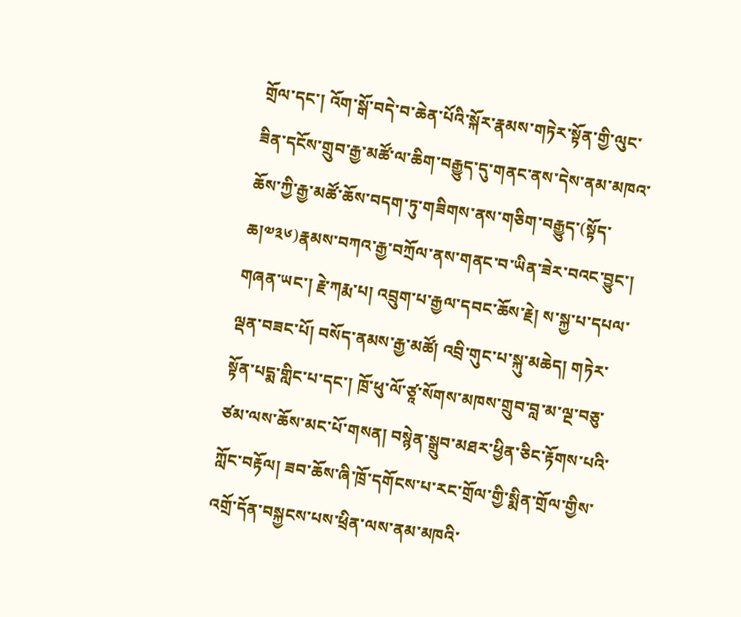གྲོལ་དང་། འོག་སྒོ་བདེ་བ་ཆེན་པོའི་སྐོར་རྣམས་གཏེར་སྟོན་གྱི་ལུང་ཟིན་དངོས་གྲུབ་རྒྱ་མཚོ་ལ་ཆིག་བརྒྱུད་དུ་གནང་ནས་དེས་ནམ་མཁའ་ཆོས་ཀྱི་རྒྱ་མཚོ་ཆོས་བདག་ཏུ་གཟིགས་ནས་གཅིག་བརྒྱུད་(སྟོད་ཆ།༧༣༦)རྣམས་བཀའ་རྒྱ་བཀྲོལ་ནས་གནང་བ་ཡིན་ཟེར་བའང་བྱུང་། གཞན་ཡང་། རྗེ་ཀརྨ་པ། འབྲུག་པ་རྒྱལ་དབང་ཆོས་རྗེ། ས་སྐྱ་པ་དཔལ་ལྡན་བཟང་པོ། བསོད་ནམས་རྒྱ་མཚོ། འབྲི་གུང་པ་སྐུ་མཆེད། གཏེར་སྟོན་པདྨ་གླིང་པ་དང་། ཁྲོ་ཕུ་ལོ་ཙཱ་སོགས་མཁས་གྲུབ་བླ་མ་ལྔ་བཅུ་ཙམ་ལས་ཆོས་མང་པོ་གསན། བསྙེན་སྒྲུབ་མཐར་ཕྱིན་ཅིང་རྟོགས་པའི་ཀློང་བརྟོལ། ཟབ་ཆོས་ཞི་ཁྲོ་དགོངས་པ་རང་གྲོལ་གྱི་སྨིན་གྲོལ་གྱིས་འགྲོ་དོན་བསྐྱངས་པས་ཕྲིན་ལས་ནམ་མཁའི་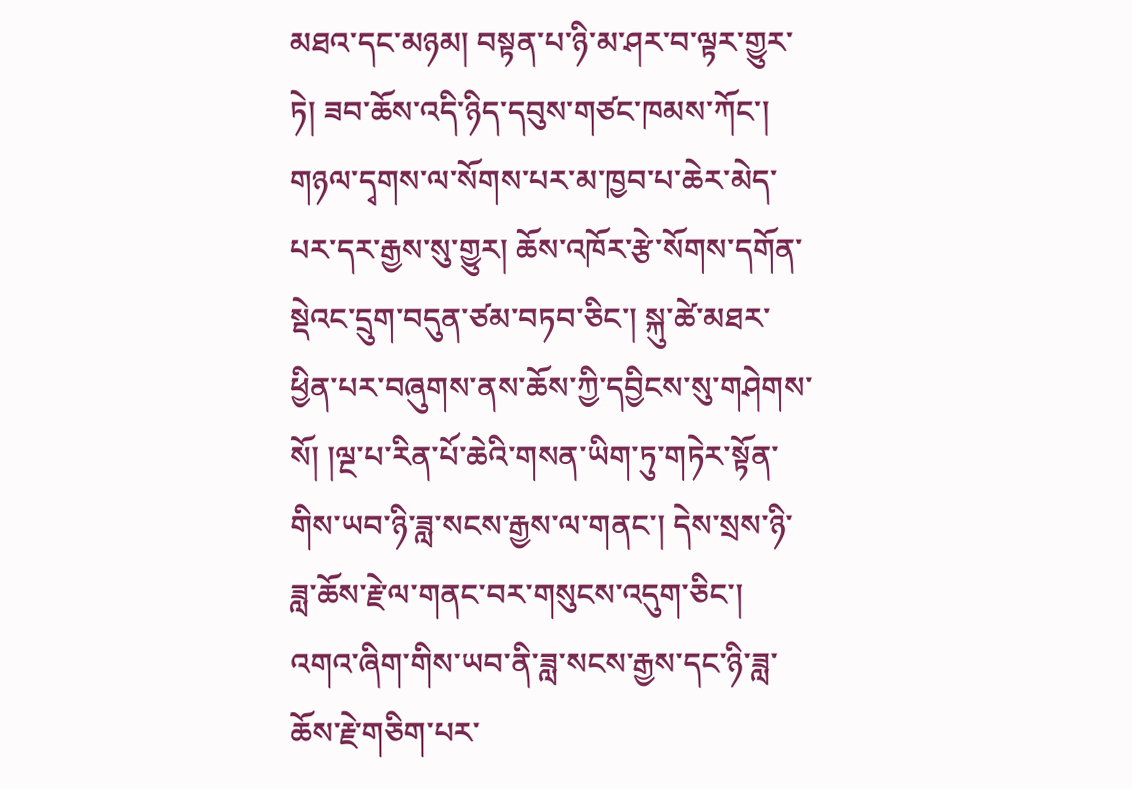མཐའ་དང་མཉམ། བསྟན་པ་ཉི་མ་ཤར་བ་ལྟར་གྱུར་ཏེ། ཟབ་ཆོས་འདི་ཉིད་དབུས་གཙང་ཁམས་ཀོང་། གཉལ་དྭགས་ལ་སོགས་པར་མ་ཁྱབ་པ་ཆེར་མེད་པར་དར་རྒྱས་སུ་གྱུར། ཆོས་འཁོར་རྩེ་སོགས་དགོན་སྡེའང་དྲུག་བདུན་ཙམ་བཏབ་ཅིང་། སྐུ་ཚེ་མཐར་ཕྱིན་པར་བཞུགས་ནས་ཆོས་ཀྱི་དབྱིངས་སུ་གཤེགས་སོ། །ལྔ་པ་རིན་པོ་ཆེའི་གསན་ཡིག་ཏུ་གཏེར་སྟོན་གིས་ཡབ་ཉི་ཟླ་སངས་རྒྱས་ལ་གནང་། དེས་སྲས་ཉི་ཟླ་ཆོས་རྗེ་ལ་གནང་བར་གསུངས་འདུག་ཅིང་། འགའ་ཞིག་གིས་ཡབ་ནི་ཟླ་སངས་རྒྱས་དང་ཉི་ཟླ་ཆོས་རྗེ་གཅིག་པར་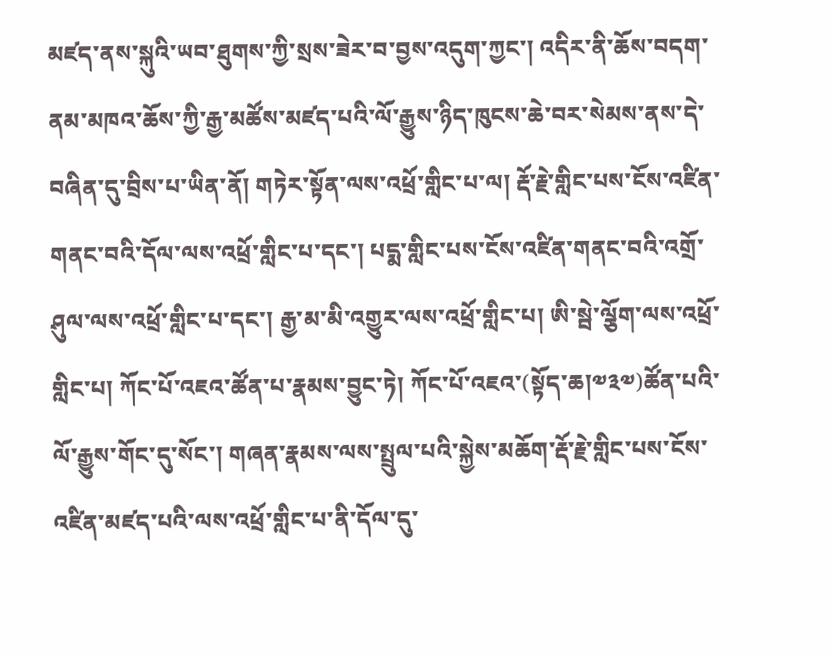མཛད་ནས་སྐུའི་ཡབ་ཐུགས་ཀྱི་སྲས་ཟེར་བ་བྱས་འདུག་ཀྱང་། འདིར་ནི་ཆོས་བདག་ནམ་མཁའ་ཆོས་ཀྱི་རྒྱ་མཚོས་མཛད་པའི་ལོ་རྒྱུས་ཉིད་ཁུངས་ཆེ་བར་སེམས་ནས་དེ་བཞིན་དུ་བྲིས་པ་ཡིན་ནོ། གཏེར་སྟོན་ལས་འཕྲོ་གླིང་པ་ལ། རྡོ་རྗེ་གླིང་པས་ངོས་འཛིན་གནང་བའི་དོལ་ལས་འཕྲོ་གླིང་པ་དང་། པདྨ་གླིང་པས་ངོས་འཛིན་གནང་བའི་འགྲོ་ཤུལ་ལས་འཕྲོ་གླིང་པ་དང་། རྒྱ་མ་མི་འགྱུར་ལས་འཕྲོ་གླིང་པ། ཨི་སྦེ་ལྕོག་ལས་འཕྲོ་གླིང་པ། ཀོང་པོ་འཇའ་ཚོན་པ་རྣམས་བྱུང་ཏེ། ཀོང་པོ་འཇའ་(སྟོད་ཆ།༧༣༧)ཚོན་པའི་ལོ་རྒྱུས་གོང་དུ་སོང་། གཞན་རྣམས་ལས་སྤྲུལ་པའི་སྐྱེས་མཆོག་རྡོ་རྗེ་གླིང་པས་ངོས་འཛིན་མཛད་པའི་ལས་འཕྲོ་གླིང་པ་ནི་དོལ་དུ་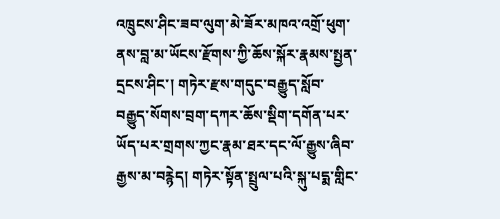འཁྲུངས་ཤིང་ཟབ་ལུག་མེ་ཟོར་མཁའ་འགྲོ་ཕུག་ནས་བླ་མ་ཡོངས་རྫོགས་ཀྱི་ཆོས་སྐོར་རྣམས་སྤྱན་དྲངས་ཤིང་། གཏེར་རྫས་གདུང་བརྒྱུད་སློབ་བརྒྱུད་སོགས་བྲག་དཀར་ཆོས་སྡིག་དགོན་པར་ཡོད་པར་གྲགས་ཀྱང་རྣམ་ཐར་དང་ལོ་རྒྱུས་ཞིབ་རྒྱས་མ་བརྙེད། གཏེར་སྟོན་སྤྲུལ་པའི་སྐུ་པདྨ་གླིང་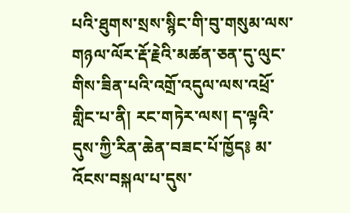པའི་ཐུགས་སྲས་སྙིང་གི་བུ་གསུམ་ལས་གཉལ་ལོར་རྡོ་རྗེའི་མཚན་ཅན་དུ་ལུང་གིས་ཟིན་པའི་འགྲོ་འདུལ་ལས་འཕྲོ་གླིང་པ་ནི། རང་གཏེར་ལས། ད་ལྟའི་དུས་ཀྱི་རིན་ཆེན་བཟང་པོ་ཁྱོད༔ མ་འོངས་བསྐལ་པ་དུས་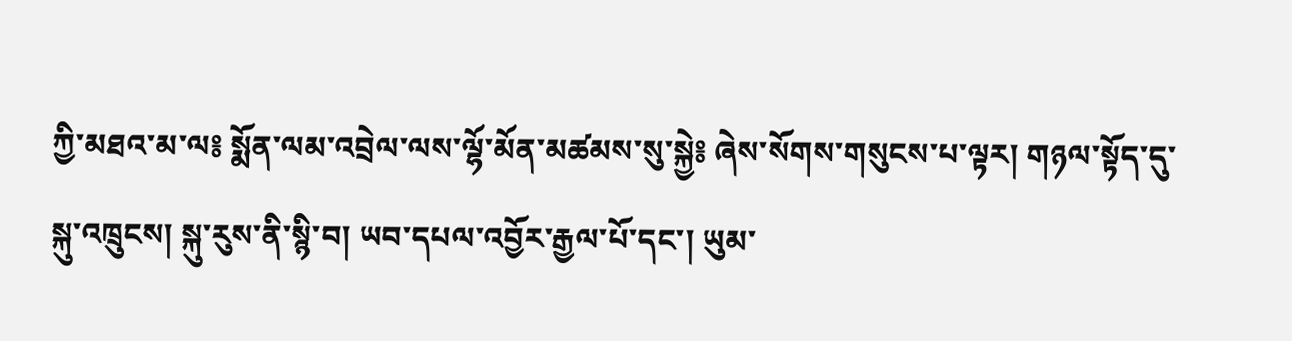ཀྱི་མཐའ་མ་ལ༔ སྨོན་ལམ་འབྲེལ་ལས་ལྷོ་མོན་མཚམས་སུ་སྐྱེ༔ ཞེས་སོགས་གསུངས་པ་ལྟར། གཉལ་སྟོད་དུ་སྐུ་འཁྲུངས། སྐུ་རུས་ནི་སྙི་བ། ཡབ་དཔལ་འབྱོར་རྒྱལ་པོ་དང་། ཡུམ་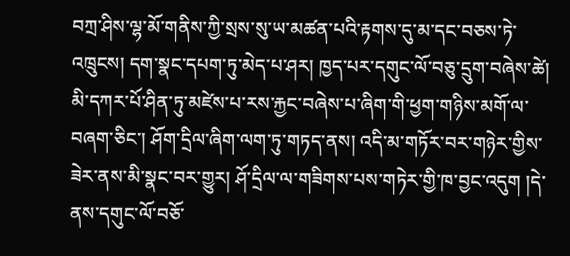བཀྲ་ཤིས་ལྷ་མོ་གནིས་ཀྱི་སྲས་སུ་ཡ་མཚན་པའི་རྟགས་དུ་མ་དང་བཅས་ཏེ་འཁྲུངས། དག་སྣང་དཔག་ཏུ་མེད་པ་ཤར། ཁྱད་པར་དགུང་ལོ་བཅུ་དྲུག་བཞེས་ཚེ། མི་དཀར་པོ་ཤིན་ཏུ་མཛེས་པ་རས་རྐྱང་བཞེས་པ་ཞིག་གི་ཕྱག་གཉིས་མགོ་ལ་བཞག་ཅིང་། ཤོག་དྲིལ་ཞིག་ལག་ཏུ་གཏད་ནས། འདི་མ་གཏོར་བར་གཉེར་གྱིས་ཟེར་ནས་མི་སྣང་བར་གྱུར། ཤོ་དྲིལ་ལ་གཟིགས་པས་གཏེར་གྱི་ཁ་བྱང་འདུག །དེ་ནས་དགུང་ལོ་བཅོ་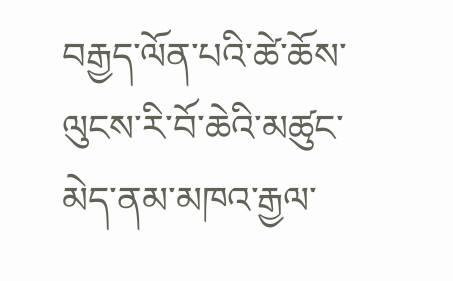བརྒྱད་ལོན་པའི་ཚེ་ཆོས་ལུངས་རི་བོ་ཆེའི་མཚུང་མེད་ནམ་མཁའ་རྒྱལ་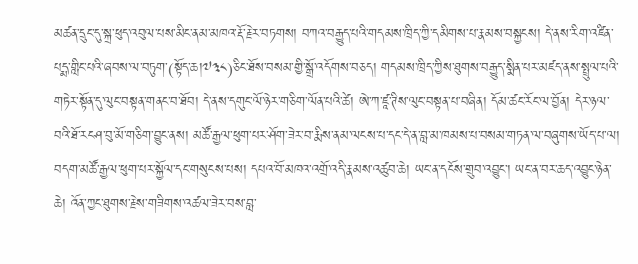མཚན་དྲུང་དུ་སྐྲ་ཕུད་འབུལ་པས་མིང་ནམ་མཁའ་རྡོ་རྗེར་བཏགས། བཀའ་བརྒྱུད་པའི་གདམས་ཁྲིད་ཀྱི་དམིགས་པ་རྣམས་བསྐྱངས། དེ་ནས་རིག་འཛིན་པདྨ་གླིང་པའི་ཞབས་ལ་བཏུག་(སྟོད་ཆ།༧༣༨)ཅིང་ཐོས་བསམ་གྱི་སྒྲོ་འདོགས་བཅད། གདམས་ཁྲིད་ཀྱིས་ཐུགས་བརྒྱུད་སྨིན་པར་མཛད་ནས་སྤྲུལ་པའི་གཏེར་སྟོན་དུ་ལུང་བསྟན་གནང་བ་ཐོབ། དེ་ནས་དགུང་ལོ་ཉེར་གཅིག་ལོན་པའི་ཚེ། ཨེ་ཀ་ཛཱ་ཊིས་ལུང་བསྟན་པ་བཞིན། དོམ་ཚང་རོང་ལ་བྱོན། དེར་ཉལ་བའི་ཐོ་རངཤ་བུ་མོ་གཅིག་བྱུང་ནས། མཚོ་རྒྱལ་ཕུག་པར་ཤོག་ཟེར་བ་རྨིས་ནམ་ལངས་པ་དང་དེ་ན་བླ་མ་ཁམས་པ་བསམ་གཏན་ལ་བཞུགས་ཡོད་པ་ལ། བདག་མཚོ་རྒྱལ་ཕུག་པར་སྐྱོལ་དང་གསུངས་པས། དཔའ་བོ་མཁའ་འགྲོ་འདི་རྣམས་འཚུབ་ཆེ། ཡང་ན་དངོས་གྲུབ་འབྱུང་། ཡང་ན་བར་ཆད་འབྱུང་ཉེན་ཆེ། འོན་ཀྱང་ཐུགས་རྗེས་གཟིགས་འཚལ་ཟེར་བས་བླ་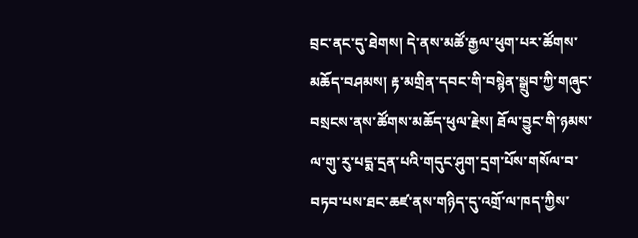བྲང་ནང་དུ་ཐེགས། དེ་ནས་མཚོ་རྒྱལ་ཕུག་པར་ཚོགས་མཆོད་བཤམས། རྟ་མགྲིན་དབང་གི་བསྙེན་སྒྲུབ་ཀྱི་གཞུང་བསྲངས་ནས་ཚོགས་མཆོད་ཕུལ་རྗེས། ཐོལ་བྱུང་གི་ཉམས་ལ་གུ་རུ་པདྨ་དྲན་པའི་གདུང་ཤུག་དྲག་པོས་གསོལ་བ་བཏབ་པས་ཐང་ཆཛ་ནས་གཉིད་དུ་འགྲོ་ལ་ཁད་ཀྱིས་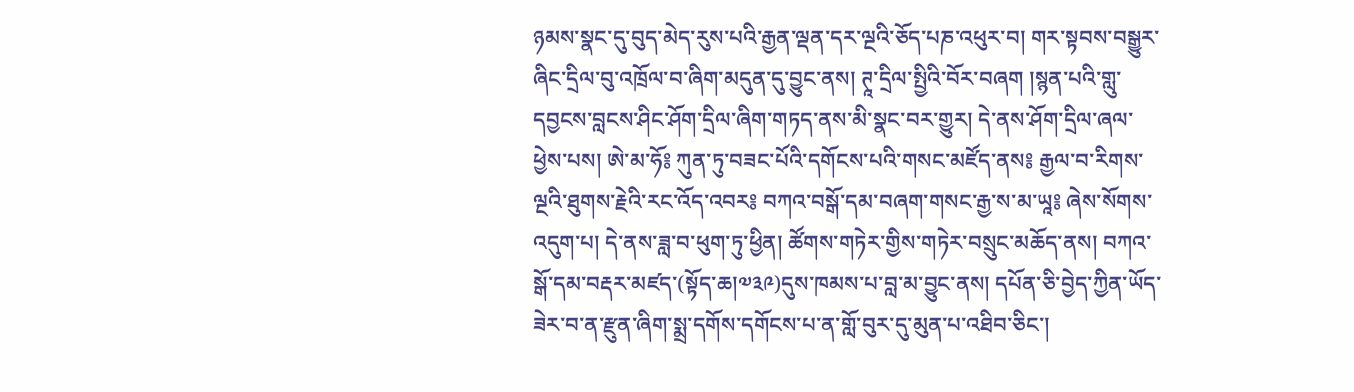ཉམས་སྣང་དུ་བུད་མེད་རུས་པའི་རྒྱན་ལྡན་དར་ལྔའི་ཅོད་པཎ་འཕུར་བ། གར་སྟབས་བསྒྱུར་ཞིང་དྲིལ་བུ་འཁྲོལ་བ་ཞིག་མདུན་དུ་བྱུང་ནས། ཊཱ་དྲིལ་སྤྱིའི་བོར་བཞག །སྙན་པའི་གླུ་དབྱངས་བླངས་ཤིང་ཤོག་དྲིལ་ཞིག་གཏད་ནས་མི་སྣང་བར་གྱུར། དེ་ནས་ཤོག་དྲིལ་ཞལ་ཕྱེས་པས། ཨེ་མ་ཧོ༔ ཀུན་ཏུ་བཟང་པོའི་དགོངས་པའི་གསང་མཛོད་ནས༔ རྒྱལ་བ་རིགས་ལྔའི་ཐུགས་རྗེའི་རང་འོད་འབར༔ བཀའ་བསྒོ་དམ་བཞག་གསང་རྒྱ་ས་མ་ཡཱ༔ ཞེས་སོགས་འདུག་པ། དེ་ནས་ཟླ་བ་ཕུག་ཏུ་ཕྱིན། ཚོགས་གཏེར་གྱིས་གཏེར་བསྲུང་མཆོད་ནས། བཀའ་སྒོ་དམ་བརྡར་མཛད་(སྟོད་ཆ།༧༣༩)དུས་ཁམས་པ་བླ་མ་བྱུང་ནས། དཔོན་ཅི་བྱེད་ཀྱིན་ཡོད་ཟེར་བ་ན་རྫུན་ཞིག་སྨྲ་དགོས་དགོངས་པ་ན་གློ་བུར་དུ་མུན་པ་འཐིབ་ཅིང་།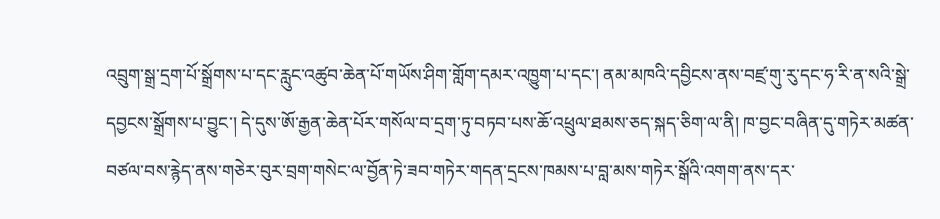འབྲུག་སྒྲ་དྲག་པོ་སྒྲོགས་པ་དང་རླུང་འཚུབ་ཆེན་པོ་གཡོས་ཤིག་གློག་དམར་འཁྱུག་པ་དང་། ནམ་མཁའི་དབྱིངས་ནས་བཛྲ་གུ་རུ་དང་ཧ་རི་ན་སའི་སྒྲེ་དབྱངས་སྒྲོགས་པ་བྱུང་། དེ་དུས་ཨོ་རྒྱན་ཆེན་པོར་གསོལ་བ་དྲག་ཏུ་བཏབ་པས་ཆོ་འཕྲུལ་ཐམས་ཅད་སྐད་ཅིག་ལ་ནི། ཁ་བྱང་བཞིན་དུ་གཏེར་མཚན་བཙལ་བས་རྙེད་ནས་གཅེར་བུར་བྲག་གསེང་ལ་བྱོན་ཏེ་ཟབ་གཏེར་གདན་དྲངས་ཁམས་པ་བླ་མས་གཏེར་སྒོའི་འགག་ནས་དར་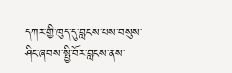དཀར་གྱི་ཁུད་དུ་བླངས་པས་བསུས་ཤིང་ཞབས་སྤྱི་བོར་བླངས་ནས་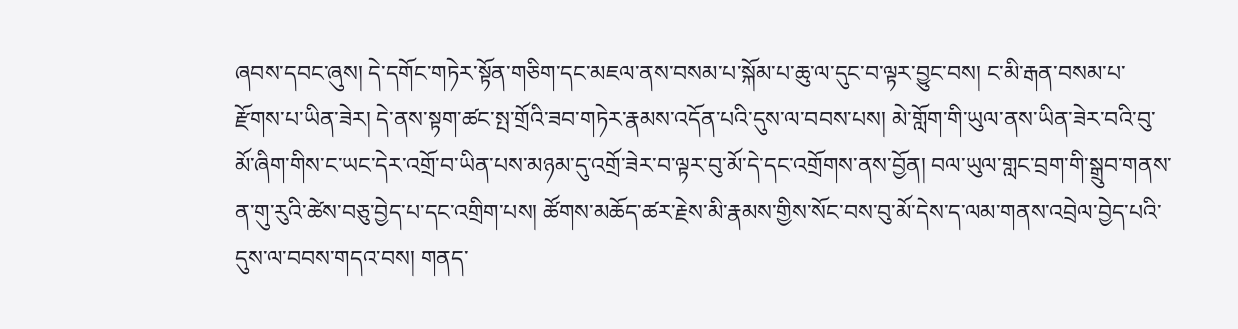ཞབས་དབང་ཞུས། དེ་དགོང་གཏེར་སྟོན་གཅིག་དང་མཇལ་ནས་བསམ་པ་སྐོམ་པ་ཆུ་ལ་དུང་བ་ལྟར་བྱུང་བས། ང་མི་རྒན་བསམ་པ་རྫོགས་པ་ཡིན་ཟེར། དེ་ནས་སྟག་ཚང་སྤ་གྲོའི་ཟབ་གཏེར་རྣམས་འདོན་པའི་དུས་ལ་བབས་པས། མེ་གློག་གི་ཡུལ་ནས་ཡིན་ཟེར་བའི་བུ་མོ་ཞིག་གིས་ང་ཡང་དེར་འགྲོ་བ་ཡིན་པས་མཉམ་དུ་འགྲོ་ཟེར་བ་ལྟར་བུ་མོ་དེ་དང་འགྲོགས་ནས་བྱོན། བལ་ཡུལ་གླང་བྲག་གི་སྒྲུབ་གནས་ན་གུ་རུའི་ཚེས་བཅུ་བྱེད་པ་དང་འགྲིག་པས། ཚོགས་མཆོད་ཚར་རྗེས་མི་རྣམས་གྱིས་སོང་བས་བུ་མོ་དེས་ད་ལམ་གནས་འབྲེལ་བྱེད་པའི་དུས་ལ་བབས་གདའ་བས། གནད་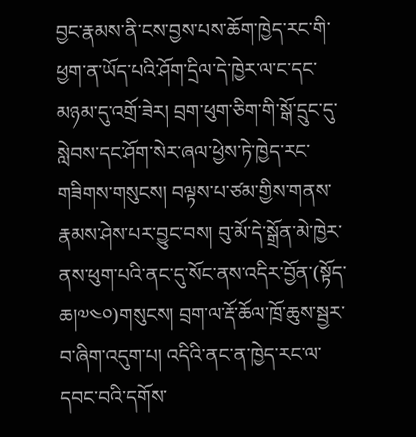བྱང་རྣམས་ནི་ངས་བྱས་པས་ཆོག་ཁྱེད་རང་གི་ཕྱག་ན་ཡོད་པའི་ཤོག་དྲིལ་དེ་ཁྱེར་ལ་ང་དང་མཉམ་དུ་འགྲོ་ཟེར། བྲག་ཕུག་ཅིག་གི་སྒོ་དྲུང་དུ་སླེབས་དང་ཤོག་སེར་ཞལ་ཕྱེས་ཏེ་ཁྱེད་རང་གཟིགས་གསུངས། བལྟས་པ་ཙམ་གྱིས་གནས་རྣམས་ཤེས་པར་བྱུང་བས། བུ་མོ་དེ་སྒྲོན་མེ་ཁྱེར་ནས་ཕུག་པའི་ནང་དུ་སོང་ནས་འདིར་བྱོན་(སྟོད་ཆ།༧༤༠)གསུངས། བྲག་ལ་རྡོ་ཆོལ་ཁྲོ་ཆུས་སྦྱར་བ་ཞིག་འདུག་པ། འདིའི་ནང་ན་ཁྱེད་རང་ལ་དབང་བའི་དགོས་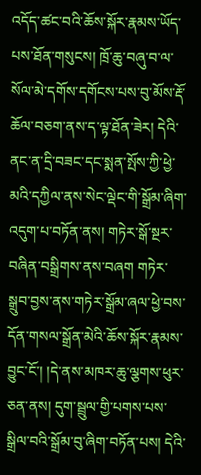འདོད་ཚང་བའི་ཆོས་སྐོར་རྣམས་ཡོད་པས་ཐོན་གསུངས། ཁྲོ་ཆུ་བཞུ་བ་ལ་སོལ་མེ་དགོས་དགོངས་པས་བུ་མོས་རྡོ་ཆོལ་བཅག་ནས་ད་ལྟ་ཐོན་ཟེར། དེའི་ནང་ན་དྲི་བཟང་དང་སྨན་སྤོས་ཀྱི་ཕྱེ་མའི་དཀྱིལ་ནས་སེང་ལྡེང་གི་སྒྲོམ་ཞིག་འདུག་པ་བཏོན་ནས། གཏེར་སྒོ་སྔར་བཞིན་བསྒྲིགས་ནས་བཞག གཏེར་སྒྲུབ་བྱས་ནས་གཏེར་སྒྲོམ་ཞལ་ཕྱེ་བས་དོན་གསལ་སྒྲོན་མེའི་ཆོས་སྐོར་རྣམས་བྱུང་ངོ་། །དེ་ནས་མཁར་ཆུ་ལྕགས་ཕུར་ཅན་ནས། དུག་སྦྲུལ་གྱི་པགས་པས་སྒྲིལ་བའི་སྒྲོམ་བུ་ཞིག་བཏོན་པས། དེའི་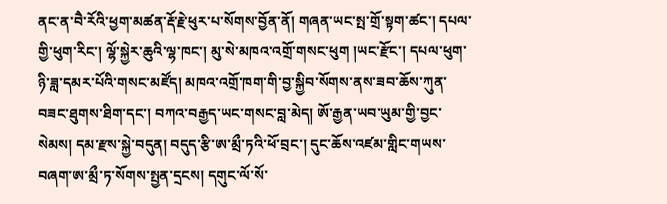ནང་ན་བཻ་རོའི་ཕྱག་མཚན་རྡོ་རྗེ་ཕུར་པ་སོགས་བྱོན་ནོ། གཞན་ཡང་སྤ་གྲོ་སྟག་ཚང་། དཔལ་གྱི་ཕུག་རིང་། ལྷོ་སྐྱེར་ཆུའི་ལྷ་ཁང་། མུ་སེ་མཁའ་འགྲོ་གསང་ཕུག །ཡང་རྫོང་། དཔལ་ཕུག་ཉི་ཟླ་དམར་པོའི་གསང་མཛོད། མཁའ་འགྲོ་ཁག་གི་བྱ་སྐྱིབ་སོགས་ནས་ཟབ་ཆོས་ཀུན་བཟང་ཐུགས་ཐིག་དང་། བཀའ་བརྒྱད་ཡང་གསང་བླ་མེད། ཨོ་རྒྱན་ཡབ་ཡུམ་གྱི་བྱང་སེམས། དམ་རྫས་སྐྱེ་བདུན། བདུད་རྩི་ཨ་མྲྀ་ཏའི་ཕོ་བྲང་། དུང་ཆོས་འཛམ་གླིང་གཡས་བཞག་ཨ་མྲྀ་ཏ་སོགས་སྤྱན་དྲངས། དགུང་ལོ་སོ་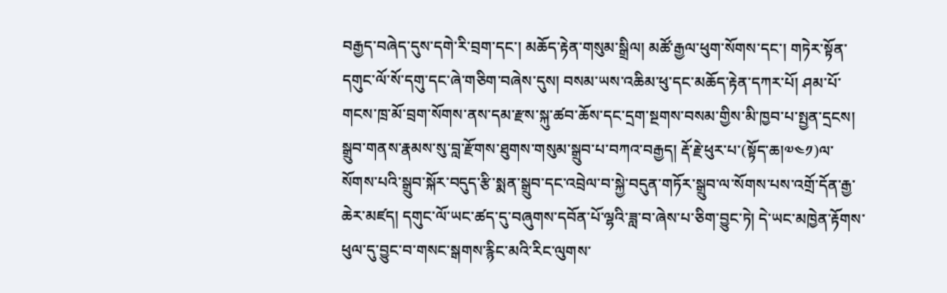བརྒྱད་བཞེད་དུས་དགེ་རི་བྲག་དང་། མཆོད་རྟེན་གསུམ་སྒྲིལ། མཚོ་རྒྱལ་ཕུག་སོགས་དང་། གཏེར་སྟོན་དགུང་ལོ་སོ་དགུ་དང་ཞེ་གཅིག་བཞེས་དུས། བསམ་ཡས་འཆིམ་ཕུ་དང་མཆོད་རྟེན་དཀར་པོ། ཤམ་པོ་གངས་ཁྲ་མོ་བྲག་སོགས་ནས་དམ་རྫས་སྐུ་ཚབ་ཆོས་དང་དྲག་སྔགས་བསམ་གྱིས་མི་ཁྱབ་པ་སྤྱན་དྲངས། སྒྲུབ་གནས་རྣམས་སུ་བླ་རྫོགས་ཐུགས་གསུམ་སྒྲུབ་པ་བཀའ་བརྒྱད། རྡོ་རྗེ་ཕུར་པ་(སྟོད་ཆ།༧༤༡)ལ་སོགས་པའི་སྒྲུབ་སྐོར་བདུད་རྩི་སྨན་སྒྲུབ་དང་འབྲེལ་བ་སྐྱེ་བདུན་གཏོར་སྒྲུབ་ལ་སོགས་པས་འགྲོ་དོན་རྒྱ་ཆེར་མཛད། དགུང་ལོ་ཡང་ཚད་དུ་བཞུགས་དབོན་པོ་ལྷའི་ཟླ་བ་ཞེས་པ་ཅིག་བྱུང་ཏེ། དེ་ཡང་མཁྱེན་རྟོགས་ཕུལ་དུ་བྱུང་བ་གསང་སྒགས་རྙིང་མའི་རིང་ལུགས་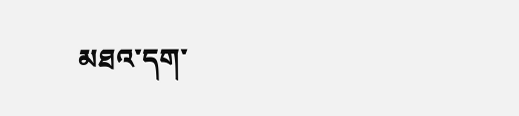མཐའ་དག་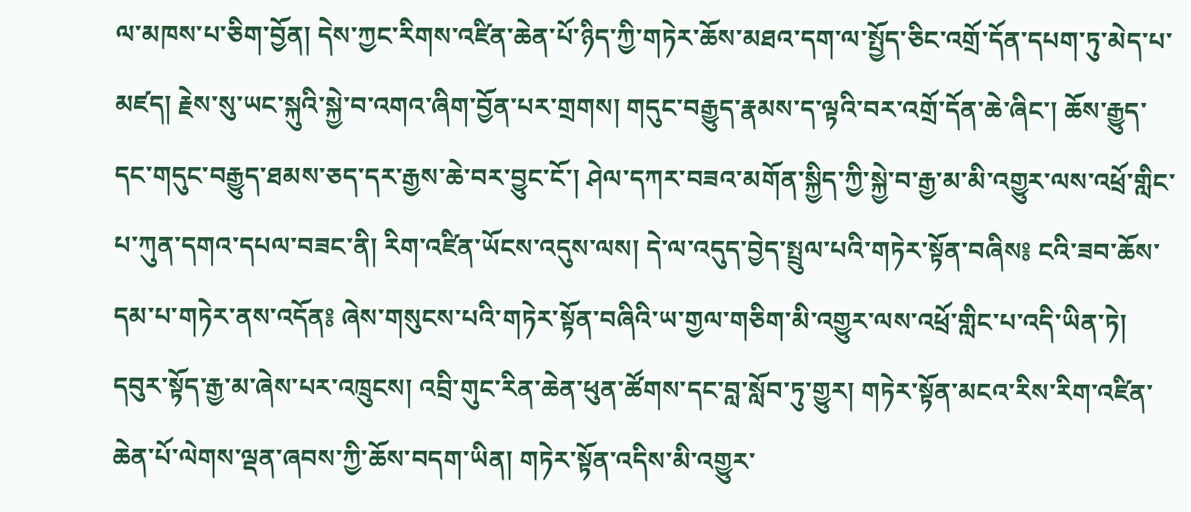ལ་མཁས་པ་ཅིག་བྱོན། དེས་ཀྱང་རིགས་འཛིན་ཆེན་པོ་ཉིད་ཀྱི་གཏེར་ཆོས་མཐའ་དག་ལ་སྤྱོད་ཅིང་འགྲོ་དོན་དཔག་ཏུ་མེད་པ་མཛད། རྗེས་སུ་ཡང་སྐུའི་སྐྱེ་བ་འགའ་ཞིག་བྱོན་པར་གྲགས། གདུང་བརྒྱུད་རྣམས་ད་ལྟའི་བར་འགྲོ་དོན་ཆེ་ཞིང་། ཆོས་རྒྱུད་དང་གདུང་བརྒྱུད་ཐམས་ཅད་དར་རྒྱས་ཆེ་བར་བྱུང་ངོ་། ཤེལ་དཀར་བཟའ་མགོན་སྐྱིད་ཀྱི་སྐྱེ་བ་རྒྱ་མ་མི་འགྱུར་ལས་འཕྲོ་གླིང་པ་ཀུན་དགའ་དཔལ་བཟང་ནི། རིག་འཛིན་ཡོངས་འདུས་ལས། དེ་ལ་འདུད་བྱེད་སྤྲུལ་པའི་གཏེར་སྟོན་བཞིས༔ ངའི་ཟབ་ཆོས་དམ་པ་གཏེར་ནས་འདོན༔ ཞེས་གསུངས་པའི་གཏེར་སྟོན་བཞིའི་ཡ་གྱལ་གཅིག་མི་འགྱུར་ལས་འཕྲོ་གླིང་པ་འདི་ཡིན་ཏེ། དབུར་སྟོད་རྒྱ་མ་ཞེས་པར་འཁྲུངས། འབྲི་གུང་རིན་ཆེན་ཕུན་ཚོགས་དང་བླ་སློབ་ཏུ་གྱུར། གཏེར་སྟོན་མངའ་རིས་རིག་འཛིན་ཆེན་པོ་ལེགས་ལྡན་ཞབས་ཀྱི་ཆོས་བདག་ཡིན། གཏེར་སྟོན་འདིས་མི་འགྱུར་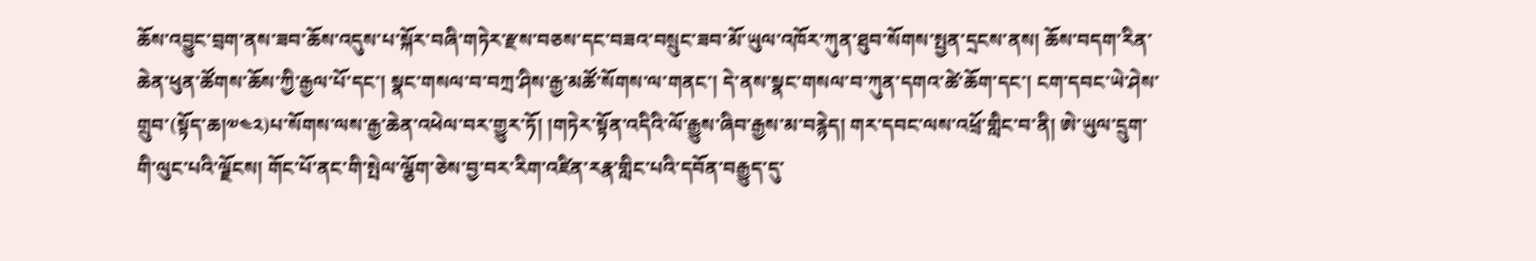ཆོས་འབྱུང་བྲག་ནས་ཟབ་ཆོས་འདུས་པ་སྐོར་བཞི་གཏེར་རྫས་བཅས་དང་བཟའ་བསྲུང་ཟབ་མོ་ཡུལ་འཁོར་ཀུན་ཐུབ་སོགས་སྤྱན་དྲངས་ནས། ཆོས་བདག་རིན་ཆེན་ཕུན་ཚོགས་ཆོས་ཀྱི་རྒྱལ་པོ་དང་། སྣང་གསལ་བ་བཀྲ་ཤིས་རྒྱ་མཚོ་སོགས་ལ་གནང་། དེ་ནས་སྣང་གསལ་བ་ཀུན་དགའ་ཚེ་ཆོག་དང་། ངག་དབང་ཡེ་ཤེས་གྲུབ་(སྟོད་ཆ།༧༤༢)པ་སོགས་ལས་རྒྱ་ཆེན་འཕེལ་བར་གྱུར་ཏོ། །གཏེར་སྟོན་འདིའི་ལོ་རྒྱུས་ཞིབ་རྒྱས་མ་བརྙེད། གར་དབང་ལས་འཕྲོ་གླིང་བ་ནི། ཨེ་ཡུལ་དྲུག་གི་ལུང་པའི་ལྗོངས། གོང་པོ་ནང་གི་སྤེལ་ལྕོག་ཅེས་བྱ་བར་རིག་འཛིན་རརྣ་གླིང་པའི་དབོན་བརྒྱུད་དུ་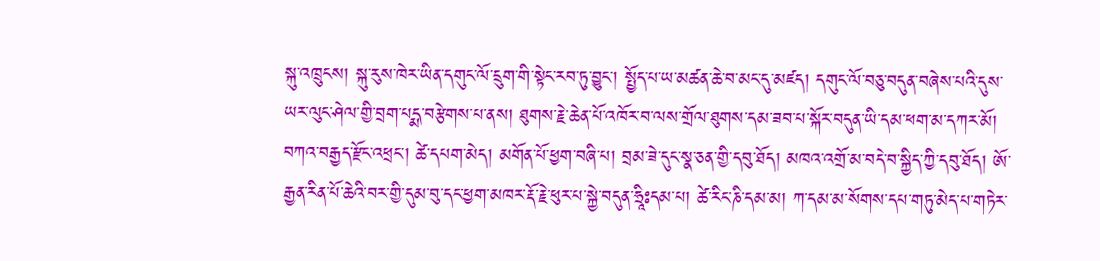སྐུ་འཁྲུངས། སྐུ་རུས་ཁེར་ཡིན་དགུང་ལོ་དྲུག་གི་སྟེང་རབ་ཏུ་བྱུང་། སྤྱོད་པ་ཡ་མཚན་ཆེ་བ་མང་དུ་མཛད། དགུང་ལོ་བཅུ་བདུན་བཞེས་པའི་དུས་ཡར་ལུང་ཤེལ་གྱི་བྲག་པདྨ་བརྩེགས་པ་ནས། ཐུགས་རྗེ་ཆེན་པོ་འཁོར་བ་ལས་གྲོལ་ཐུགས་དམ་ཟབ་པ་སྐོར་བདུན་ཡི་དམ་ཕག་མ་དཀར་མོ། བཀའ་བརྒྱད་རྫོང་འཕྲང་། ཚེ་དཔག་མེད། མགོན་པོ་ཕྱག་བཞི་པ། བྲམ་ཟེ་དུང་སྣ་ཅན་གྱི་དབུ་ཐོད། མཁའ་འགྲོ་མ་བདེ་བ་སྐྱིད་ཀྱི་དབུ་ཐོད། ཨོ་རྒྱན་རིན་པོ་ཆེའི་བར་གྱི་དུམ་བུ་དང་ཕྱག་མཁར་རྡོ་རྗེ་ཕུར་པ་སྐྱེ་བདུན་ཧྲཱིཿདམ་པ། ཚེ་རིང་ཎི་དམ་མ། ཀ་དམ་མ་སོགས་དཔ་གཏུ་མེད་པ་གཏེར་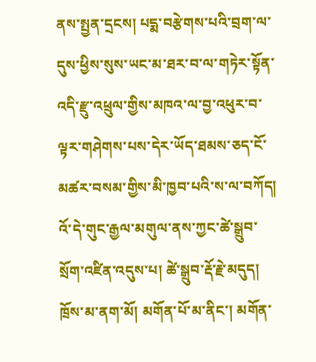ནས་སྤྱན་དྲངས། པདྨ་བརྩེགས་པའི་བྲག་ལ་དུས་ཕྱིས་སུས་ཡང་མ་ཐར་བ་ལ་གཏེར་སྟོན་འདི་རྫུ་འཕྲུལ་གྱིས་མཁའ་ལ་བྱ་འཕུར་བ་ལྟར་གཤེགས་པས་དེར་ཡོད་ཐམས་ཅད་ངོ་མཚར་བསམ་གྱིས་མི་ཁྱབ་པའི་ས་ལ་བཀོད། འོ་དེ་གུང་རྒྱལ་མགུལ་ནས་ཀྱང་ཚེ་སྒྲུབ་སྲོག་འཛིན་འདུས་པ། ཚེ་སྒྲུབ་རྡོ་རྗེ་མདུད། ཁྲོས་མ་ནག་མོ། མགོན་པོ་མ་ནིང་། མགོན་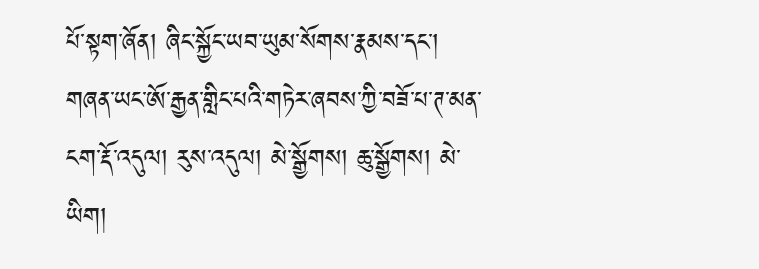པོ་སྟག་ཞོན། ཞིང་སྐྱོང་ཡབ་ཡུམ་སོགས་རྣམས་དང་། གཞན་ཡང་ཨོ་རྒྱན་གླིང་པའི་གཏེར་ཞབས་ཀྱི་བཟོ་པ་ཊ་མན་ངག་རྡོ་འདུལ། རུས་འདུལ། མེ་སྒྱོགས། ཆུ་སྒྱོགས། མེ་ཡིག།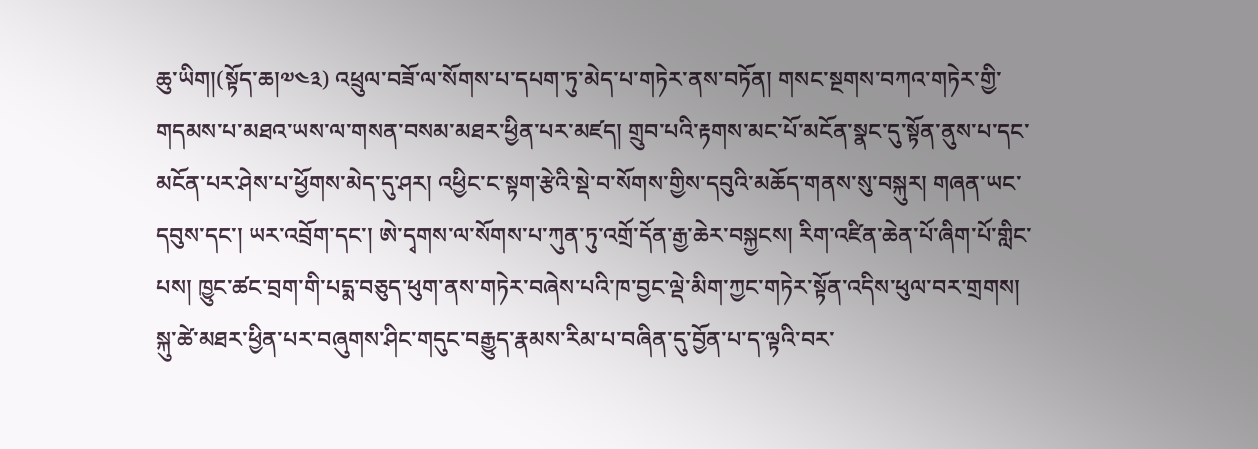ཆུ་ཡིག།(སྟོད་ཆ།༧༤༣) འཕྲུལ་བཟོ་ལ་སོགས་པ་དཔག་ཏུ་མེད་པ་གཏེར་ནས་བཏོན། གསང་སྔགས་བཀའ་གཏེར་གྱི་གདམས་པ་མཐའ་ཡས་ལ་གསན་བསམ་མཐར་ཕྱིན་པར་མཛད། གྲུབ་པའི་རྟགས་མང་པོ་མངོན་སྣང་དུ་སྟོན་ནུས་པ་དང་མངོན་པར་ཤེས་པ་ཕྱོགས་མེད་དུ་ཤར། འཕྱིང་ང་སྟག་རྩེའི་སྡེ་བ་སོགས་གྱིས་དབུའི་མཆོད་གནས་སུ་བསྐུར། གཞན་ཡང་དབུས་དང་། ཡར་འབྲོག་དང་། ཨེ་དྭགས་ལ་སོགས་པ་ཀུན་ཏུ་འགྲོ་དོན་རྒྱ་ཆེར་བསྐྱངས། རིག་འཛིན་ཆེན་པོ་ཞིག་པོ་གླིང་པས། ཁྱུང་ཚང་བྲག་གི་པདྨ་བཅུད་ཕུག་ནས་གཏེར་བཞེས་པའི་ཁ་བྱང་ལྡེ་མིག་ཀྱང་གཏེར་སྟོན་འདིས་ཕུལ་བར་གྲགས། སྐུ་ཚེ་མཐར་ཕྱིན་པར་བཞུགས་ཤིང་གདུང་བརྒྱུད་རྣམས་རིམ་པ་བཞིན་དུ་བྱོན་པ་ད་ལྟའི་བར་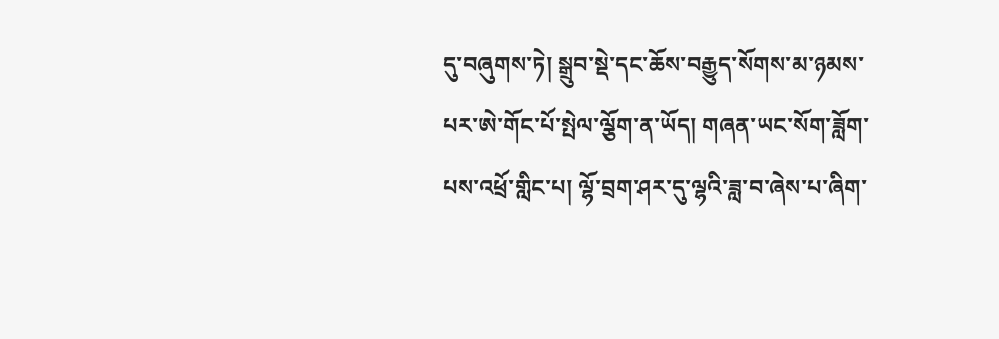དུ་བཞུགས་ཏེ། སྒྲུབ་སྡེ་དང་ཆོས་བརྒྱུད་སོགས་མ་ཉམས་པར་ཨེ་གོང་པོ་སྤེལ་ལྕོག་ན་ཡོད། གཞན་ཡང་སོག་ཟློག་པས་འཕྲོ་གླིང་པ། ལྷོ་བྲག་ཤར་དུ་ལྷའི་ཟླ་བ་ཞེས་པ་ཞིག་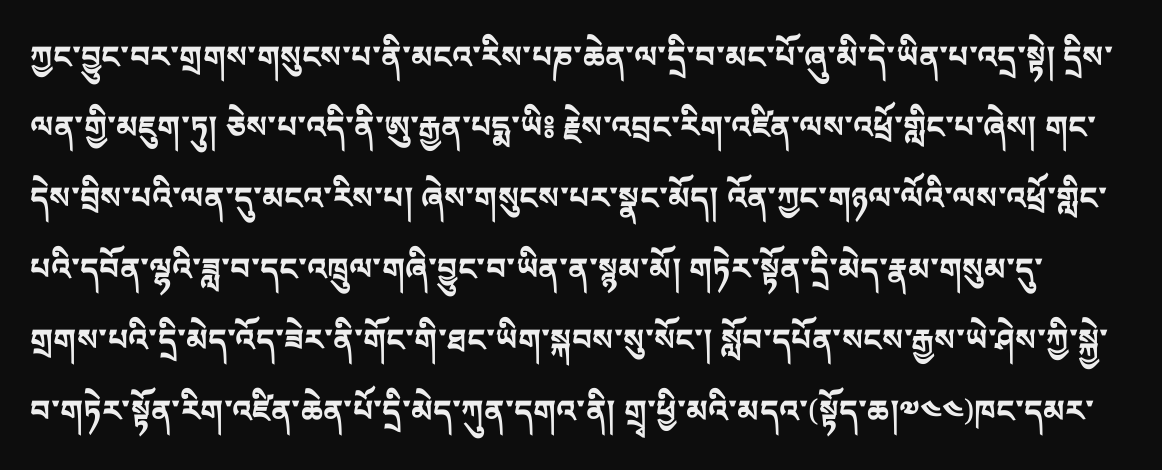ཀྱང་བྱུང་བར་གྲགས་གསུངས་པ་ནི་མངའ་རིས་པཎ་ཆེན་ལ་དྲི་བ་མང་པོ་ཞུ་མི་དེ་ཡིན་པ་འདྲ་སྟེ། དྲིས་ལན་གྱི་མཇུག་ཏུ། ཅེས་པ་འདི་ནི་ཨུ་རྒྱན་པདྨ་ཡི༔ རྗེས་འབྲང་རིག་འཛིན་ལས་འཕྲོ་གླིང་པ་ཞེས། གང་དེས་བྲིས་པའི་ལན་དུ་མངའ་རིས་པ། ཞེས་གསུངས་པར་སྣང་མོད། འོན་ཀྱང་གཉལ་ལོའི་ལས་འཕྲོ་གླིང་པའི་དབོན་ལྷའི་ཟླ་བ་དང་འཁྲུལ་གཞི་བྱུང་བ་ཡིན་ན་སྙམ་མོ། གཏེར་སྟོན་དྲི་མེད་རྣམ་གསུམ་དུ་གྲགས་པའི་དྲི་མེད་འོད་ཟེར་ནི་གོང་གི་ཐང་ཡིག་སྐབས་སུ་སོང་། སློབ་དཔོན་སངས་རྒྱས་ཡེ་ཤེས་ཀྱི་སྐྱེ་བ་གཏེར་སྟོན་རིག་འཛིན་ཆེན་པོ་དྲི་མེད་ཀུན་དགའ་ནི། གྲྭ་ཕྱི་མའི་མདའ་(སྟོད་ཆ།༧༤༤)ཁང་དམར་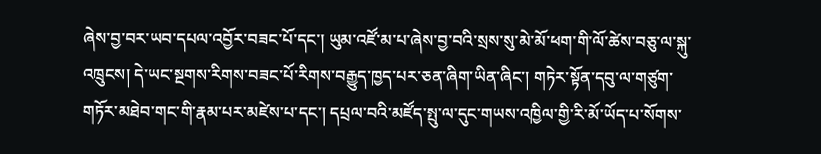ཞེས་བྱ་བར་ཡབ་དཔལ་འབྱོར་བཟང་པོ་དང་། ཡུམ་འཛོ་མ་པ་ཞེས་བྱ་བའི་སྲས་སུ་མེ་མོ་ཕག་གི་ལོ་ཚེས་བཅུ་ལ་སྐུ་འཁྲུངས། དེ་ཡང་སྔགས་རིགས་བཟང་པོ་རིགས་བརྒྱུད་ཁྱད་པར་ཅན་ཞིག་ཡིན་ཞིང་། གཏེར་སྟོན་དབུ་ལ་གཙུག་གཏོར་མཐེབ་གང་གི་རྣམ་པར་མཛེས་པ་དང་། དཔྲལ་བའི་མཛོད་སྤུ་ལ་དུང་གཡས་འཁྱིལ་གྱི་རི་མོ་ཡོད་པ་སོགས་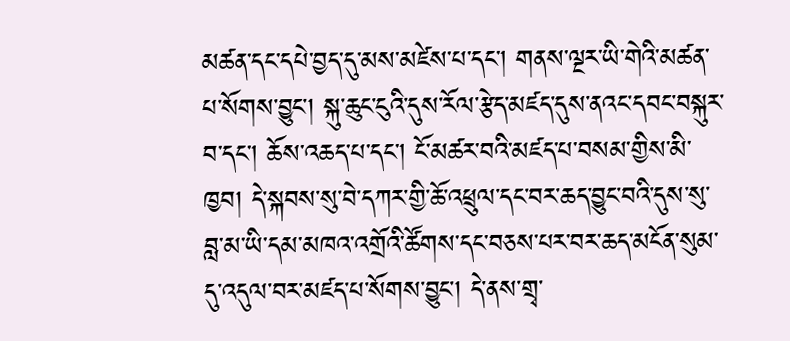མཚན་དང་དཔེ་བྱད་དུ་མས་མཛེས་པ་དང་། གནས་ལྔར་ཡི་གེའི་མཚན་པ་སོགས་བྱུང་། སྐུ་ཆུང་ངུའི་དུས་རོལ་རྩེད་མཛད་དུས་ནའང་དབང་བསྐུར་བ་དང་། ཆོས་འཆད་པ་དང་། ངོ་མཚར་བའི་མཛད་པ་བསམ་གྱིས་མི་ཁྱབ། དེ་སྐབས་སུ་བེ་དཀར་གྱི་ཆོ་འཕྲུལ་དང་བར་ཆད་བྱུང་བའི་དུས་སུ་བླ་མ་ཡི་དམ་མཁའ་འགྲོའི་ཚོགས་དང་བཅས་པར་བར་ཆད་མངོན་སུམ་དུ་འདུལ་བར་མཛད་པ་སོགས་བྱུང་། དེ་ནས་གྲྭ་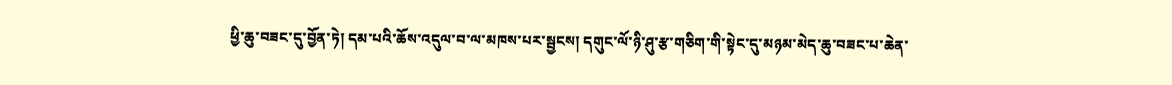ཕྱི་ཆུ་བཟང་དུ་བྱོན་ཏེ། དམ་པའི་ཆོས་འདུལ་བ་ལ་མཁས་པར་སྦྱངས། དགུང་ལོ་ཉི་ཤུ་རྩ་གཅིག་གི་སྟེང་དུ་མཉམ་མེད་ཆུ་བཟང་པ་ཆེན་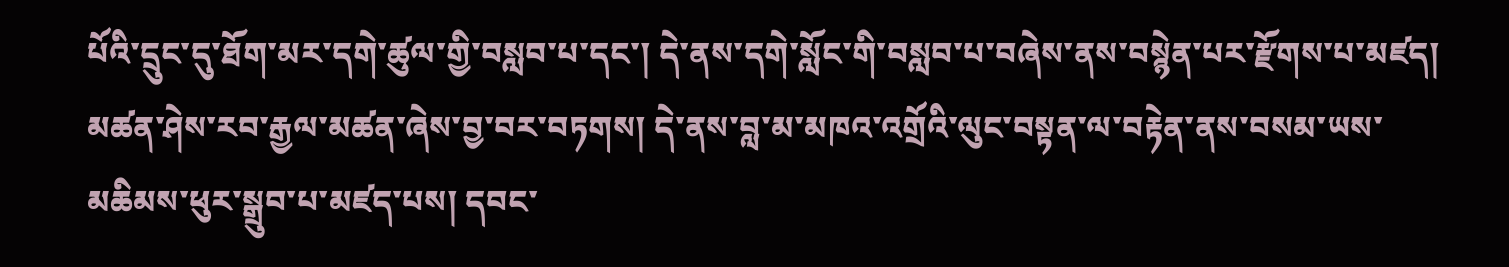པོའི་དྲུང་དུ་ཐོག་མར་དགེ་ཚུལ་གྱི་བསླབ་པ་དང་། དེ་ནས་དགེ་སློང་གི་བསླབ་པ་བཞེས་ནས་བསྙེན་པར་རྫོགས་པ་མཛད། མཚན་ཤེས་རབ་རྒྱལ་མཚན་ཞེས་བྱ་བར་བཏགས། དེ་ནས་བླ་མ་མཁའ་འགྲོའི་ལུང་བསྟན་ལ་བརྟེན་ནས་བསམ་ཡས་མཆིམས་ཕུར་སྒྲུབ་པ་མཛད་པས། དབང་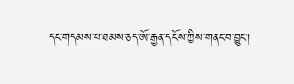དང་གདམས་པ་ཐམས་ཅད་ཨོ་རྒྱན་དངོས་ཀྱིས་གནང་བ་བྱུང་།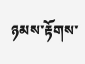ཉམས་རྟོགས་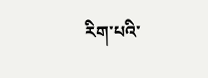རིག་པའི་